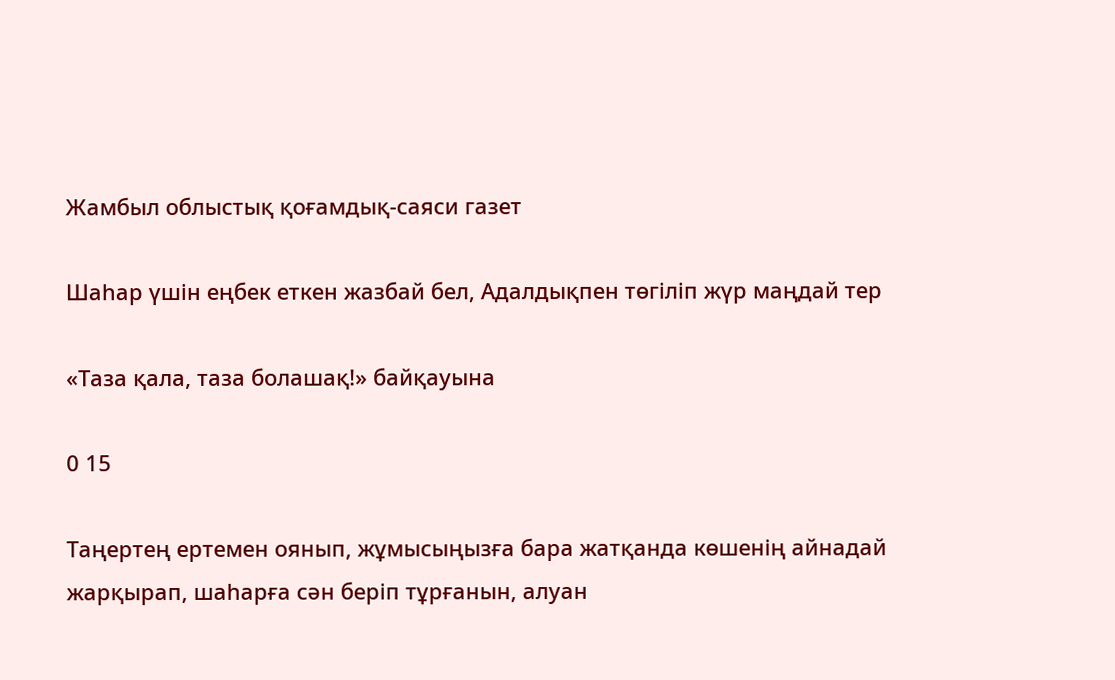Жамбыл облыстық қоғамдық-саяси газет

Шаһар үшін еңбек еткен жазбай бел, Адалдықпен төгіліп жүр маңдай тер

«Таза қала, таза болашақ!» байқауына

0 15

Таңертең ертемен оянып, жұмысыңызға бара жатқанда көшенің айнадай жарқырап, шаһарға сән беріп тұрғанын, алуан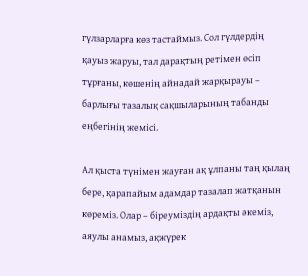гүлзарларға көз тастаймыз. Сол гүлдердің қауыз жаруы, тал дарақтың ретімен өсіп тұрғаны, көшенің айнадай жарқырауы – барлығы тазалық сақшыларының табанды еңбегінің жемісі.

Ал қыста түнімен жауған ақ ұлпаны таң қылаң бере, қарапайым адамдар тазалап жатқанын көреміз. Олар – біреуміздің ардақты әкеміз, аяулы анамыз, ақжүрек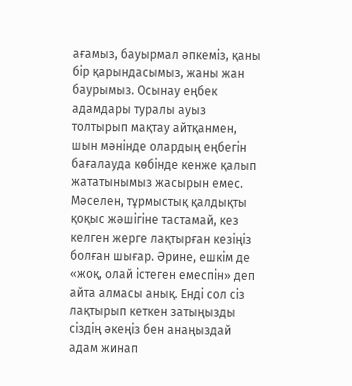ағамыз, бауырмал әпкеміз, қаны бір қарындасымыз, жаны жан баурымыз. Осынау еңбек адамдары туралы ауыз толтырып мақтау айтқанмен, шын мәнінде олардың еңбегін бағалауда көбінде кенже қалып жататынымыз жасырын емес. Мәселен, тұрмыстық қалдықты қоқыс жәшігіне тастамай, кез келген жерге лақтырған кезіңіз болған шығар. Әрине, ешкім де  «жоқ, олай істеген емеспін» деп айта алмасы анық. Енді сол сіз лақтырып кеткен затыңызды сіздің әкеңіз бен анаңыздай адам жинап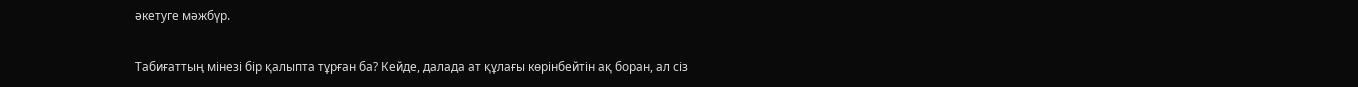әкетуге мәжбүр.

Табиғаттың мінезі бір қалыпта тұрған ба? Кейде, далада ат құлағы көрінбейтін ақ боран, ал сіз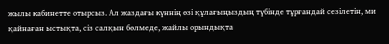жылы кабинетте отырсыз. Ал жаздағы күннің өзі құлағыңыздың түбінде тұрғандай сезілетін, ми қайнаған ыстықта, сіз салқын бөлмеде, жайлы орындықта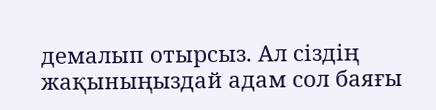демалып отырсыз. Ал сіздің жақыныңыздай адам сол баяғы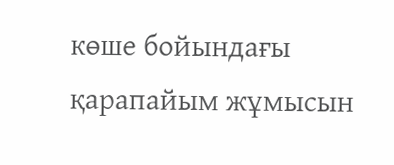көше бойындағы қарапайым жұмысын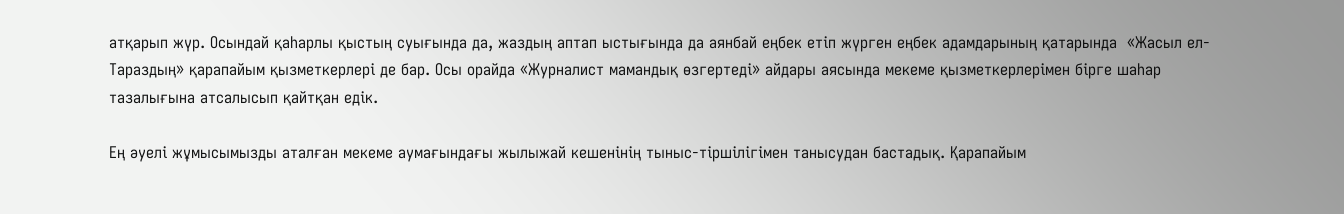атқарып жүр. Осындай қаһарлы қыстың суығында да, жаздың аптап ыстығында да аянбай еңбек етіп жүрген еңбек адамдарының қатарында  «Жасыл ел-Тараздың» қарапайым қызметкерлері де бар. Осы орайда «Журналист мамандық өзгертеді» айдары аясында мекеме қызметкерлерімен бірге шаһар тазалығына атсалысып қайтқан едік.

Ең әуелі жұмысымызды аталған мекеме аумағындағы жылыжай кешенінің тыныс-тіршілігімен танысудан бастадық. Қарапайым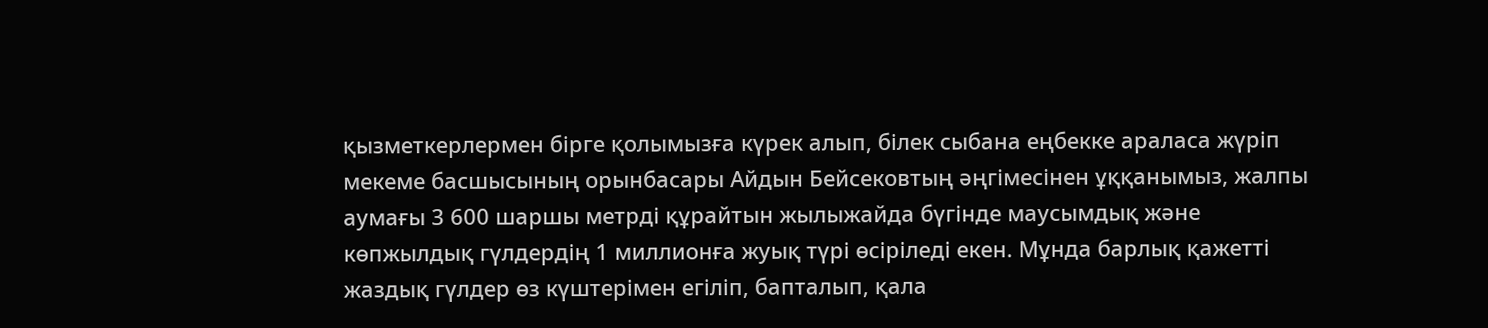қызметкерлермен бірге қолымызға күрек алып, білек сыбана еңбекке араласа жүріп мекеме басшысының орынбасары Айдын Бейсековтың әңгімесінен ұққанымыз, жалпы аумағы 3 600 шаршы метрді құрайтын жылыжайда бүгінде маусымдық және көпжылдық гүлдердің 1 миллионға жуық түрі өсіріледі екен. Мұнда барлық қажетті жаздық гүлдер өз күштерімен егіліп, бапталып, қала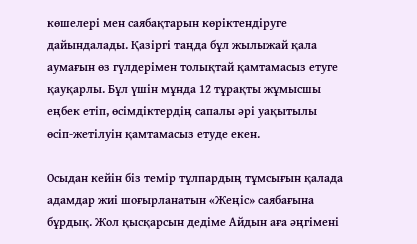көшелері мен саябақтарын көріктендіруге дайындалады. Қазіргі таңда бұл жылыжай қала аумағын өз гүлдерімен толықтай қамтамасыз етуге қауқарлы. Бұл үшін мұнда 12 тұрақты жұмысшы еңбек етіп, өсімдіктердің сапалы әрі уақытылы өсіп-жетілуін қамтамасыз етуде екен.

Осыдан кейін біз темір тұлпардың тұмсығын қалада адамдар жиі шоғырланатын «Жеңіс» саябағына бұрдық. Жол қысқарсын дедіме Айдын аға әңгімені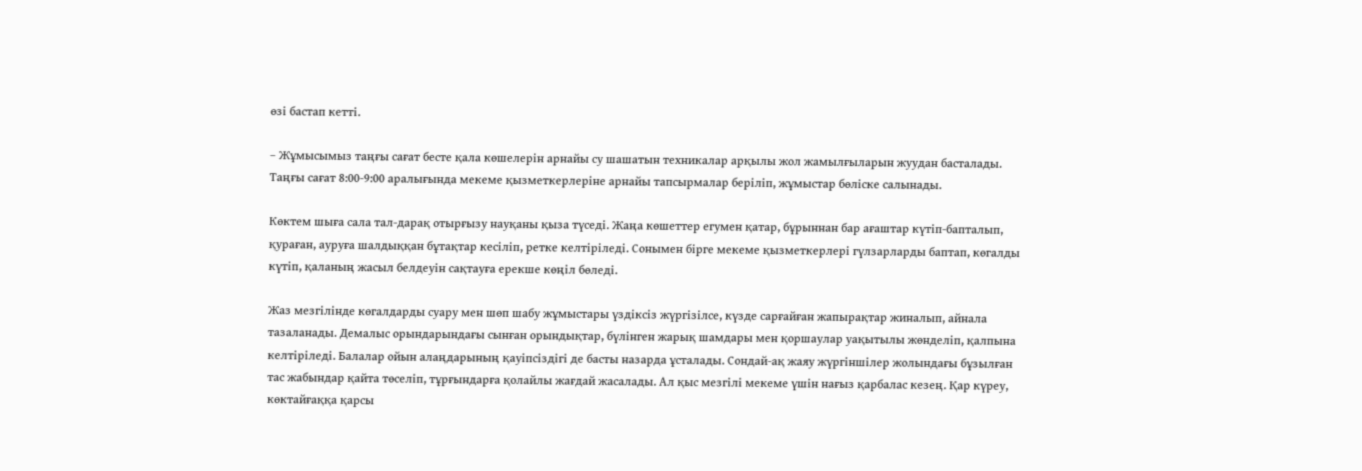өзі бастап кетті.

– Жұмысымыз таңғы сағат бесте қала көшелерін арнайы су шашатын техникалар арқылы жол жамылғыларын жуудан басталады. Таңғы сағат 8:00-9:00 аралығында мекеме қызметкерлеріне арнайы тапсырмалар беріліп, жұмыстар бөліске салынады.

Көктем шыға сала тал-дарақ отырғызу науқаны қыза түседі. Жаңа көшеттер егумен қатар, бұрыннан бар ағаштар күтіп-бапталып, қураған, ауруға шалдыққан бұтақтар кесіліп, ретке келтіріледі. Сонымен бірге мекеме қызметкерлері гүлзарларды баптап, көгалды күтіп, қаланың жасыл белдеуін сақтауға ерекше көңіл бөледі.

Жаз мезгілінде көгалдарды суару мен шөп шабу жұмыстары үздіксіз жүргізілсе, күзде сарғайған жапырақтар жиналып, айнала тазаланады. Демалыс орындарындағы сынған орындықтар, бүлінген жарық шамдары мен қоршаулар уақытылы жөнделіп, қалпына келтіріледі. Балалар ойын алаңдарының қауіпсіздігі де басты назарда ұсталады. Сондай-ақ жаяу жүргіншілер жолындағы бұзылған тас жабындар қайта төселіп, тұрғындарға қолайлы жағдай жасалады. Ал қыс мезгілі мекеме үшін нағыз қарбалас кезең. Қар күреу, көктайғаққа қарсы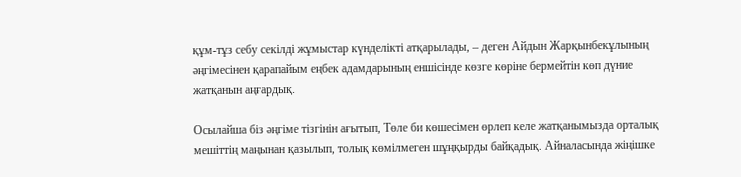құм-тұз себу секілді жұмыстар күнделікті атқарылады, – деген Айдын Жарқынбекұлының әңгімесінен қарапайым еңбек адамдарының еншісінде көзге көріне бермейтін көп дүние жатқанын аңғардық.

Осылайша біз әңгіме тізгінін ағытып, Төле би көшесімен өрлеп келе жатқанымызда орталық мешіттің маңынан қазылып, толық көмілмеген шұңқырды байқадық. Айналасында жіңішке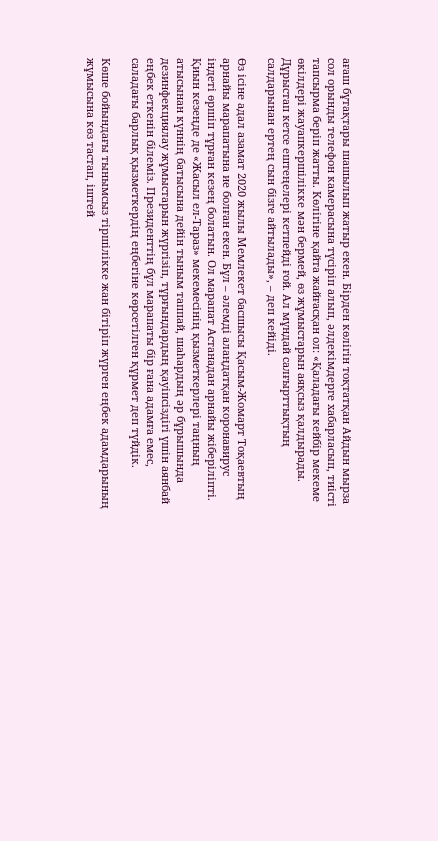ағаш бұтақтары шашылып жатыр екен. Бірден көлігін тоқтатқан Айдын мырза сол орынды телефон камерасына түсіріп алып, әлдекімдерге хабарласып, тиісті тапсырма беріп жатты. Көлігіне қайта жайғасқан ол: «Қаладағы кейбір мекеме өкілдері жауапкершілікке мән бермей, өз жұмыстарын аяқсыз қалдырады. Дұрыстап кетсе ештеңелері кетпейді ғой. Ал мұндай салғырттықтың салдарынан ертең сын бізге айтылады», – деп кейіді.

Өз ісіне адал азамат 2020 жылы Мемлекет басшысы Қасым-Жомарт Тоқаевтың арнайы марапатына ие болған екен. Бұл – әлемді алаңдатқан коронавирус індеті өршіп тұрған кезең болатын. Ол марапат Астанадан арнайы жіберіліпті. Қиын кезеңде де «Жасыл ел-Тараз» мекемесінің қызметкерлері таңның атысынан күннің батысына дейін тыным таппай, шаһардың әр бұрышында дезинфекциялау жұмыстарын жүргізіп, тұрғындардың қауіпсіздігі үшін аянбай еңбек еткенін білеміз. Президенттің бұл марапаты бір ғана адамға емес, саладағы барлық қызметкердің еңбегіне көрсетілген құрмет деп түйдік.

Көше бойындағы тынымсыз тіршілікке жан бітіріп жүрген еңбек адамдарының жұмысына көз тастап, іштей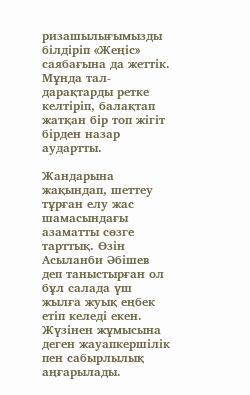ризашылығымызды білдіріп «Жеңіс» саябағына да жеттік. Мұнда тал-дарақтарды ретке келтіріп, балақтап жатқан бір топ жігіт бірден назар аудартты.

Жандарына жақындап, шеттеу тұрған елу жас шамасындағы азаматты сөзге тарттық. Өзін Асыланби Әбішев деп таныстырған ол бұл салада үш жылға жуық еңбек етіп келеді екен. Жүзінен жұмысына деген жауапкершілік пен сабырлылық аңғарылады.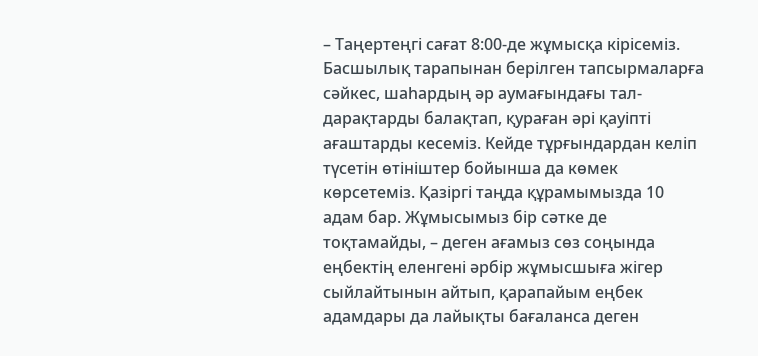– Таңертеңгі сағат 8:00-де жұмысқа кірісеміз. Басшылық тарапынан берілген тапсырмаларға сәйкес, шаһардың әр аумағындағы тал-дарақтарды балақтап, қураған әрі қауіпті ағаштарды кесеміз. Кейде тұрғындардан келіп түсетін өтініштер бойынша да көмек көрсетеміз. Қазіргі таңда құрамымызда 10 адам бар. Жұмысымыз бір сәтке де тоқтамайды, – деген ағамыз сөз соңында еңбектің еленгені әрбір жұмысшыға жігер сыйлайтынын айтып, қарапайым еңбек адамдары да лайықты бағаланса деген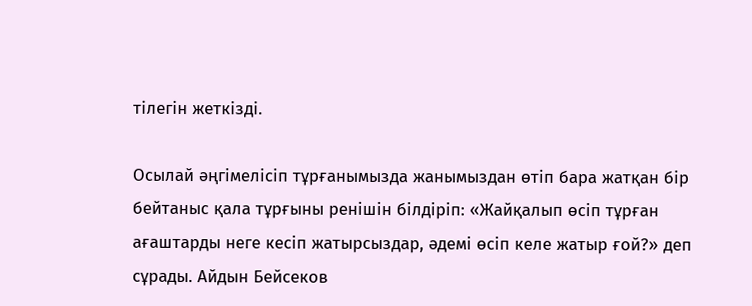тілегін жеткізді.

Осылай әңгімелісіп тұрғанымызда жанымыздан өтіп бара жатқан бір бейтаныс қала тұрғыны ренішін білдіріп: «Жайқалып өсіп тұрған ағаштарды неге кесіп жатырсыздар, әдемі өсіп келе жатыр ғой?» деп сұрады. Айдын Бейсеков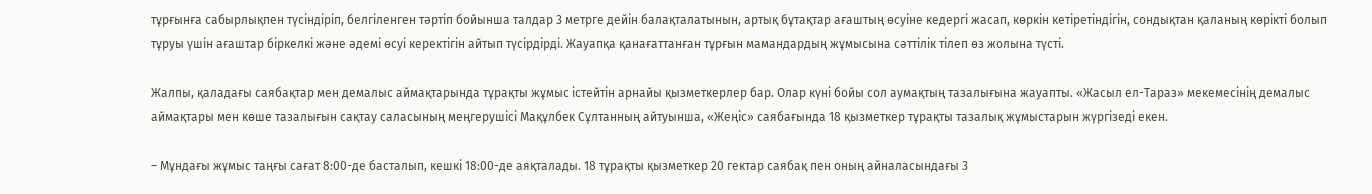тұрғынға сабырлықпен түсіндіріп, белгіленген тәртіп бойынша талдар 3 метрге дейін балақталатынын, артық бұтақтар ағаштың өсуіне кедергі жасап, көркін кетіретіндігін, сондықтан қаланың көрікті болып тұруы үшін ағаштар біркелкі және әдемі өсуі керектігін айтып түсірдірді. Жауапқа қанағаттанған тұрғын мамандардың жұмысына сәттілік тілеп өз жолына түсті.

Жалпы, қаладағы саябақтар мен демалыс аймақтарында тұрақты жұмыс істейтін арнайы қызметкерлер бар. Олар күні бойы сол аумақтың тазалығына жауапты. «Жасыл ел-Тараз» мекемесінің демалыс аймақтары мен көше тазалығын сақтау саласының меңгерушісі Мақұлбек Сұлтанның айтуынша, «Жеңіс» саябағында 18 қызметкер тұрақты тазалық жұмыстарын жүргізеді екен.

– Мұндағы жұмыс таңғы сағат 8:00-де басталып, кешкі 18:00-де аяқталады. 18 тұрақты қызметкер 20 гектар саябақ пен оның айналасындағы 3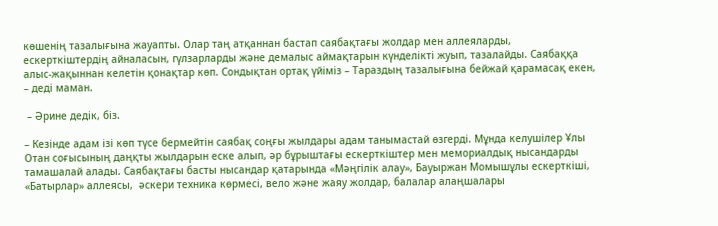көшенің тазалығына жауапты. Олар таң атқаннан бастап саябақтағы жолдар мен аллеяларды, ескерткіштердің айналасын, гүлзарларды және демалыс аймақтарын күнделікті жуып, тазалайды. Саябаққа алыс-жақыннан келетін қонақтар көп. Сондықтан ортақ үйіміз – Тараздың тазалығына бейжай қарамасақ екен, – деді маман.

 – Әрине дедік, біз.

– Кезінде адам ізі көп түсе бермейтін саябақ соңғы жылдары адам танымастай өзгерді. Мұнда келушілер Ұлы Отан соғысының даңқты жылдарын еске алып, әр бұрыштағы ескерткіштер мен мемориалдық нысандарды тамашалай алады. Саябақтағы басты нысандар қатарында «Мәңгілік алау», Бауыржан Момышұлы ескерткіші, «Батырлар» аллеясы,  әскери техника көрмесі, вело және жаяу жолдар, балалар алаңшалары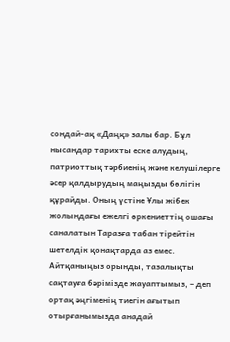сондай-ақ «Даңқ» залы бар. Бұл нысандар тарихты еске алудың, патриоттық тәрбиенің және келушілерге әсер қалдырудың маңызды бөлігін құрайды. Оның үстіне Ұлы жібек жолындағы ежелгі өркениеттің ошағы саналатын Таразға табан тірейтін шетелдік қонақтарда аз емес. Айтқаныңыз орынды, тазалықты сақтауға бәрімізде жауаптымыз, – деп ортақ әңгіменің тиегін ағытып отырғанымызда анадай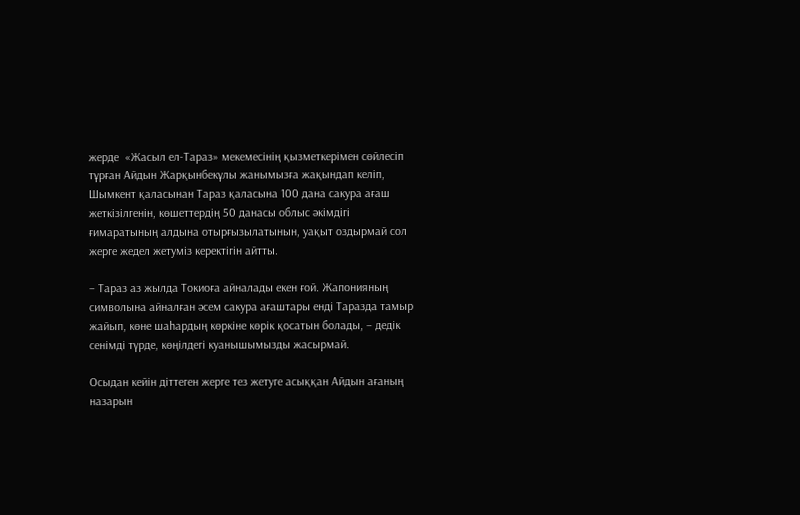жерде  «Жасыл ел-Тараз» мекемесінің қызметкерімен сөйлесіп тұрған Айдын Жарқынбекұлы жанымызға жақындап келіп, Шымкент қаласынан Тараз қаласына 100 дана сакура ағаш жеткізілгенін, көшеттердің 50 данасы облыс әкімдігі ғимаратының алдына отырғызылатынын, уақыт оздырмай сол жерге жедел жетуміз керектігін айтты.

– Тараз аз жылда Токиоға айналады екен ғой. Жапонияның символына айналған әсем сакура ағаштары енді Таразда тамыр жайып, көне шаһардың көркіне көрік қосатын болады, – дедік сенімді түрде, көңілдегі куанышымызды жасырмай.

Осыдан кейін діттеген жерге тез жетуге асыққан Айдын ағаның назарын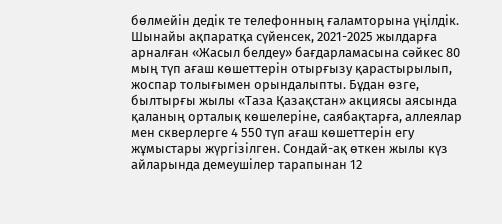бөлмейін дедік те телефонның ғаламторына үңілдік. Шынайы ақпаратқа сүйенсек, 2021-2025 жылдарға арналған «Жасыл белдеу» бағдарламасына сәйкес 80 мың түп ағаш көшеттерін отырғызу қарастырылып, жоспар толығымен орындалыпты. Бұдан өзге, былтырғы жылы «Таза Қазақстан» акциясы аясында қаланың орталық көшелеріне, саябақтарға, аллеялар мен скверлерге 4 550 түп ағаш көшеттерін егу жұмыстары жүргізілген. Сондай-ақ өткен жылы күз айларында демеушілер тарапынан 12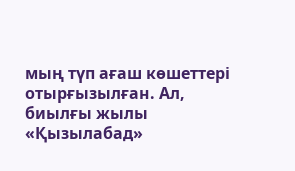мың түп ағаш көшеттері отырғызылған. Ал, биылғы жылы «Қызылабад»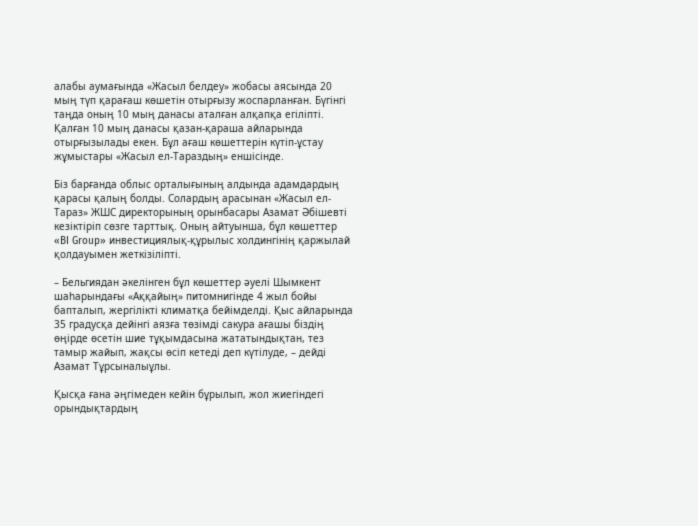алабы аумағында «Жасыл белдеу» жобасы аясында 20 мың түп қарағаш көшетін отырғызу жоспарланған. Бүгінгі таңда оның 10 мың данасы аталған алқапқа егіліпті. Қалған 10 мың данасы қазан-қараша айларында отырғызылады екен. Бұл ағаш көшеттерін күтіп-ұстау жұмыстары «Жасыл ел-Тараздың» еншісінде.

Біз барғанда облыс орталығының алдында адамдардың қарасы қалың болды. Солардың арасынан «Жасыл ел-Тараз» ЖШС директорының орынбасары Азамат Әбішевті кезіктіріп сөзге тарттық. Оның айтуынша, бұл көшеттер «BI Group» инвестициялық-құрылыс холдингінің қаржылай қолдауымен жеткізіліпті.

– Бельгиядан әкелінген бұл көшеттер әуелі Шымкент шаһарындағы «Аққайың» питомнигінде 4 жыл бойы бапталып, жергілікті климатқа бейімделді. Қыс айларында 35 градусқа дейінгі аязға төзімді сакура ағашы біздің өңірде өсетін шие тұқымдасына жататындықтан, тез тамыр жайып, жақсы өсіп кетеді деп күтілуде, – дейді Азамат Тұрсыналыұлы.

Қысқа ғана әңгімеден кейін бұрылып, жол жиегіндегі орындықтардың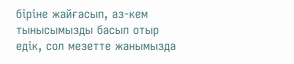біріне жайғасып, аз-кем тынысымызды басып отыр едік, сол мезетте жанымызда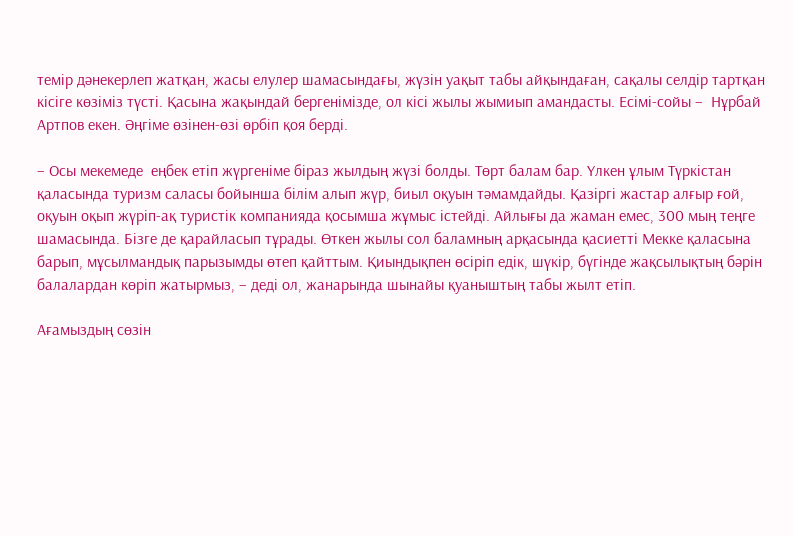темір дәнекерлеп жатқан, жасы елулер шамасындағы, жүзін уақыт табы айқындаған, сақалы селдір тартқан кісіге көзіміз түсті. Қасына жақындай бергенімізде, ол кісі жылы жымиып амандасты. Есімі-сойы –  Нұрбай Артпов екен. Әңгіме өзінен-өзі өрбіп қоя берді.

– Осы мекемеде  еңбек етіп жүргеніме біраз жылдың жүзі болды. Төрт балам бар. Үлкен ұлым Түркістан қаласында туризм саласы бойынша білім алып жүр, биыл оқуын тәмамдайды. Қазіргі жастар алғыр ғой, оқуын оқып жүріп-ақ туристік компанияда қосымша жұмыс істейді. Айлығы да жаман емес, 300 мың теңге шамасында. Бізге де қарайласып тұрады. Өткен жылы сол баламның арқасында қасиетті Мекке қаласына барып, мұсылмандық парызымды өтеп қайттым. Қиындықпен өсіріп едік, шүкір, бүгінде жақсылықтың бәрін балалардан көріп жатырмыз, – деді ол, жанарында шынайы қуаныштың табы жылт етіп.

Ағамыздың сөзін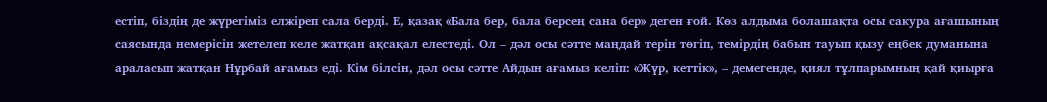естіп, біздің де жүрегіміз елжіреп сала берді. Е, қазақ «Бала бер, бала берсең сана бер» деген ғой. Көз алдыма болашақта осы сакура ағашының саясында немерісін жетелеп келе жатқан ақсақал елестеді. Ол – дәл осы сәтте маңдай терін төгіп, темірдің бабын тауып қызу еңбек думанына араласып жатқан Нұрбай ағамыз еді. Кім білсін, дәл осы сәтте Айдын ағамыз келіп: «Жүр, кеттік», – демегенде, қиял тұлпарымның қай қиырға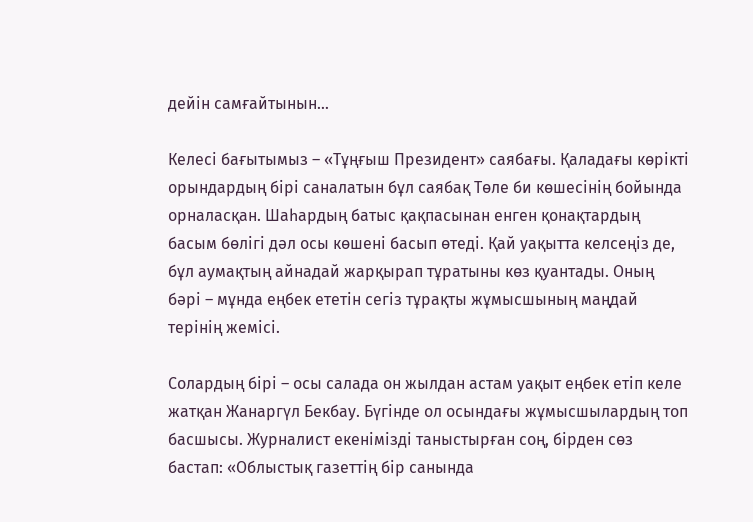дейін самғайтынын…

Келесі бағытымыз – «Тұңғыш Президент» саябағы. Қаладағы көрікті орындардың бірі саналатын бұл саябақ Төле би көшесінің бойында орналасқан. Шаһардың батыс қақпасынан енген қонақтардың басым бөлігі дәл осы көшені басып өтеді. Қай уақытта келсеңіз де, бұл аумақтың айнадай жарқырап тұратыны көз қуантады. Оның бәрі – мұнда еңбек ететін сегіз тұрақты жұмысшының маңдай терінің жемісі.

Солардың бірі – осы салада он жылдан астам уақыт еңбек етіп келе жатқан Жанаргүл Бекбау. Бүгінде ол осындағы жұмысшылардың топ басшысы. Журналист екенімізді таныстырған соң, бірден сөз бастап: «Облыстық газеттің бір санында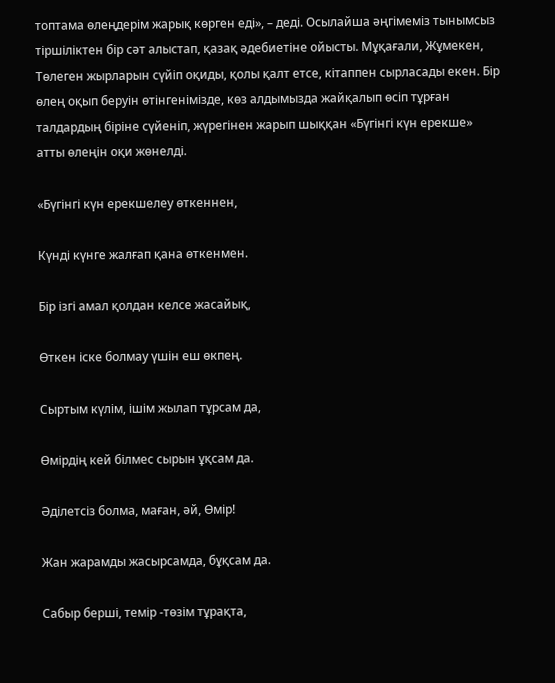топтама өлеңдерім жарық көрген еді», – деді. Осылайша әңгімеміз тынымсыз тіршіліктен бір сәт алыстап, қазақ әдебиетіне ойысты. Мұқағали, Жұмекен, Төлеген жырларын сүйіп оқиды, қолы қалт етсе, кітаппен сырласады екен. Бір өлең оқып беруін өтінгенімізде, көз алдымызда жайқалып өсіп тұрған талдардың біріне сүйеніп, жүрегінен жарып шыққан «Бүгінгі күн ерекше» атты өлеңін оқи жөнелді.

«Бүгінгі күн ерекшелеу өткеннен,

Күнді күнге жалғап қана өткенмен.

Бір ізгі амал қолдан келсе жасайық,

Өткен іске болмау үшін еш өкпең.

Сыртым күлім, ішім жылап тұрсам да,

Өмірдің кей білмес сырын ұқсам да.

Әділетсіз болма, маған, әй, Өмір!

Жан жарамды жасырсамда, бұқсам да.

Сабыр берші, темір -төзім тұрақта,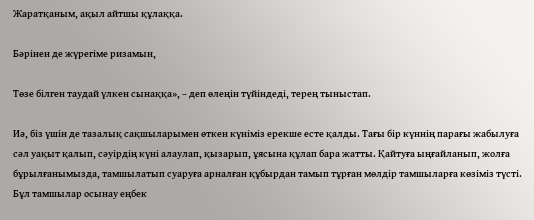Жаратқаным, ақыл айтшы құлаққа.

Бәрінен де жүрегіме ризамын,

Төзе білген таудай үлкен сынаққа», – деп өлеңін түйіндеді, терең тыныстап.

Иә, біз үшін де тазалық сақшыларымен өткен күніміз ерекше есте қалды. Тағы бір күннің парағы жабылуға сәл уақыт қалып, сәуірдің күні алаулап, қызарып, ұясына құлап бара жатты. Қайтуға ыңғайланып, жолға бұрылғанымызда, тамшылатып суаруға арналған құбырдан тамып тұрған мөлдір тамшыларға көзіміз түсті. Бұл тамшылар осынау еңбек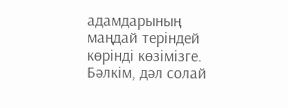адамдарының маңдай теріндей көрінді көзімізге. Бәлкім, дәл солай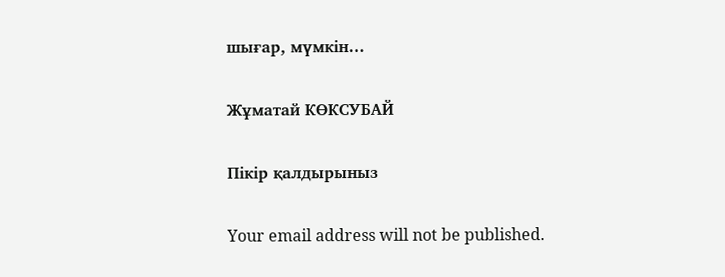шығар, мүмкін…

Жұматай КӨКСУБАЙ

Пікір қалдырыныз

Your email address will not be published.